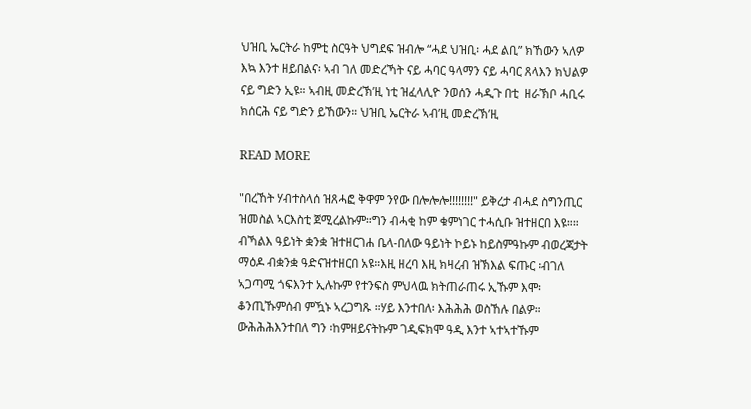ህዝቢ ኤርትራ ከምቲ ስርዓት ህግደፍ ዝብሎ “ሓደ ህዝቢ፡ ሓደ ልቢ” ክኸውን ኣለዎ እኳ እንተ ዘይበልና፡ ኣብ ገለ መድረኻት ናይ ሓባር ዓላማን ናይ ሓባር ጸላእን ክህልዎ ናይ ግድን ኢዩ። ኣብዚ መድረኽ’ዚ ነቲ ዝፈላሊዮ ንወሰን ሓዲጉ በቲ  ዘራኽቦ ሓቢሩ ክሰርሕ ናይ ግድን ይኸውን። ህዝቢ ኤርትራ ኣብ’ዚ መድረኽ’ዚ

READ MORE

"በረኸት ሃብተስላሰ ዝጸሓፎ ቅዋም ንየው በሎሎሎ!!!!!!!!" ይቅረታ ብሓደ ስግንጢር ዝመስል ኣርእስቲ ጀሚረልኩም።ግን ብሓቂ ከም ቁምነገር ተሓሲቡ ዝተዘርበ እዩ።። ብኻልእ ዓይነት ቋንቋ ዝተዘርገሐ ቤላ-በለው ዓይነት ኮይኑ ከይስምዓኩም ብወረጃታት ማዕዶ ብቋንቋ ዓድናዝተዘርበ አዩ።እዚ ዘረባ እዚ ክዛረብ ዝኽእል ፍጡር ፡ብገለ ኣጋጣሚ ጎፍእንተ ኢሉኩም የተንፍስ ምህላዉ ክትጠራጠሩ ኢኹም እሞ፡ ቆንጢኹምሰብ ምዃኑ ኣረጋግጹ ።ሃይ እንተበለ፡ እሕሕሕ ወስኸሉ በልዎ። ውሕሕሕእንተበለ ግን ፡ከምዘይናትኩም ገዲፍክሞ ዓዲ እንተ ኣተኣተኹም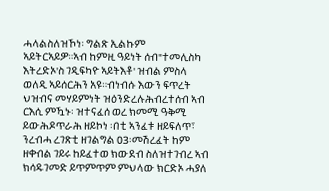ሓላልስለዝኾነ፡ ግልጽ ኢልኩም ኣይትርኣይዎ።ኣብ ከምዚ ዓይነት ሰብ"ተመሊስካ እትረድኦ'ስ ገዲፍካዮ ኣይትእቶ' ዝብል ምስላ ወለዲ ኣይሰርሕን አዩ።ብነብሱ እውን ፍጥረት ህዝብና መሃይምነት ዝዕንድረሉሕብረተሰብ ኣብ ርእሲ ምዃኑ፡ ዝተናፈሰ ወረ ክመሚ ዓቅሚ ይውሕዶጥራሕ ዘይኮነ ፡በቲ ኣንፈቱ ዘይፍለጥ፣ ንረብሓ ረገጽቲ ዘገልግል 03፡መሽረፈት ከም ዘቀብል ገይሩ ከይፈተወ ክውደብ ስለዝተገብረ ኣብ ክሳዱገመድ ይጥምጥም ምህላው ክርድኦ ሓያለ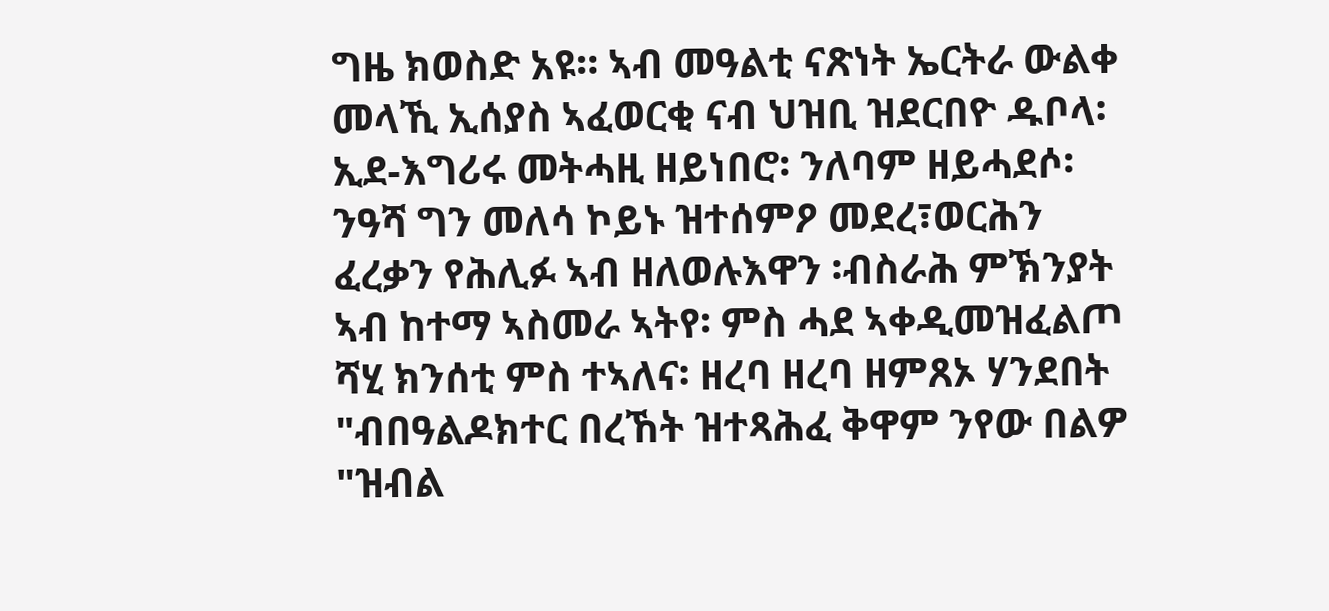ግዜ ክወስድ አዩ። ኣብ መዓልቲ ናጽነት ኤርትራ ውልቀ መላኺ ኢሰያስ ኣፈወርቂ ናብ ህዝቢ ዝደርበዮ ዱቦላ፡ ኢደ-እግሪሩ መትሓዚ ዘይነበሮ፡ ንለባም ዘይሓደሶ፡ ንዓሻ ግን መለሳ ኮይኑ ዝተሰምዖ መደረ፣ወርሕን ፈረቃን የሕሊፉ ኣብ ዘለወሉእዋን ፡ብስራሕ ምኽንያት ኣብ ከተማ ኣስመራ ኣትየ፡ ምስ ሓደ ኣቀዲመዝፈልጦ ሻሂ ክንሰቲ ምስ ተኣለና፡ ዘረባ ዘረባ ዘምጸኦ ሃንደበት "ብበዓልዶክተር በረኸት ዝተጻሕፈ ቅዋም ንየው በልዎ "ዝብል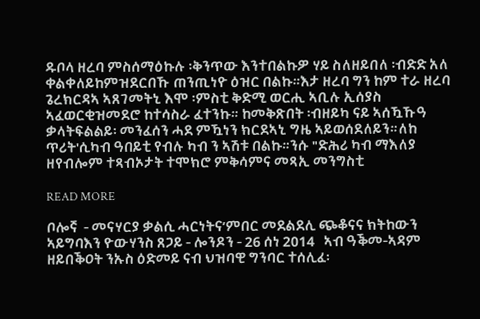ዱቦላ ዘረባ ምስሰማዕኩሉ ፡ቅንጥው እንተበልኩዎ ሃይ ስለዘይበለ ፡ብድድ አለ ቀልቀለይከምዝደርበኹ ጠንጢነዮ ዕዝር በልኩ።እታ ዘረባ ግን ከም ተራ ዘረባ ጌረክርዳኣ ኣጸገመትኒ እሞ ፡ምስቲ ቅድሚ ወርሒ ኣቢሉ ኢሰያስ ኣፈወርቂዝመደሮ ከተሳስራ ፈተንኩ። ከመቅጽበት ፡ብዘይካ ናይ ኣሰዃኹዓ ቃላትፍልልይ፡ መንፈሰን ሓደ ምዃነን ክርደኣኒ ግዜ ኣይወሰደለይን።ለከ ጥሪት'ሲካብ ዓበይቲ የብሉ ካብ ን ኣሽቱ በልኩ።ንሱ "ድሕሪ ካብ ማእለያ ዘየብሎም ተጻብኦታት ተሞክሮ ምቅሳምና መጻኢ መንግስቲ

READ MORE

ቦሎኛ  - መናሃርያ ቃልሲ ሓርነትና’ምበር መደልደሊ ጭቆናና ክትከውን ኣይግባእን ዮውሃንስ ጸጋይ - ሎንዶን - 26 ሰነ 2014   ኣብ ዓቕመ-ኣዳም ዘይበቕዐት ንኡስ ዕድመይ ናብ ህዝባዊ ግንባር ተሰሊፈ፡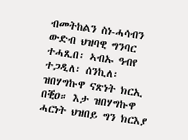ብመትከልን ስነ-ሓሳብን ውድብ ህዝባዊ ግንባር ተሓጺበ፡ ኣብኡ ዓብየ ተጋዲለ፡ ሰንኪለ፡ ዝበሃግኩዋ ናጽነት ክርኢ በቒዐ። እታ ዝበሃግኩዋ ሓርነት ህዝበይ ግን ክርእያ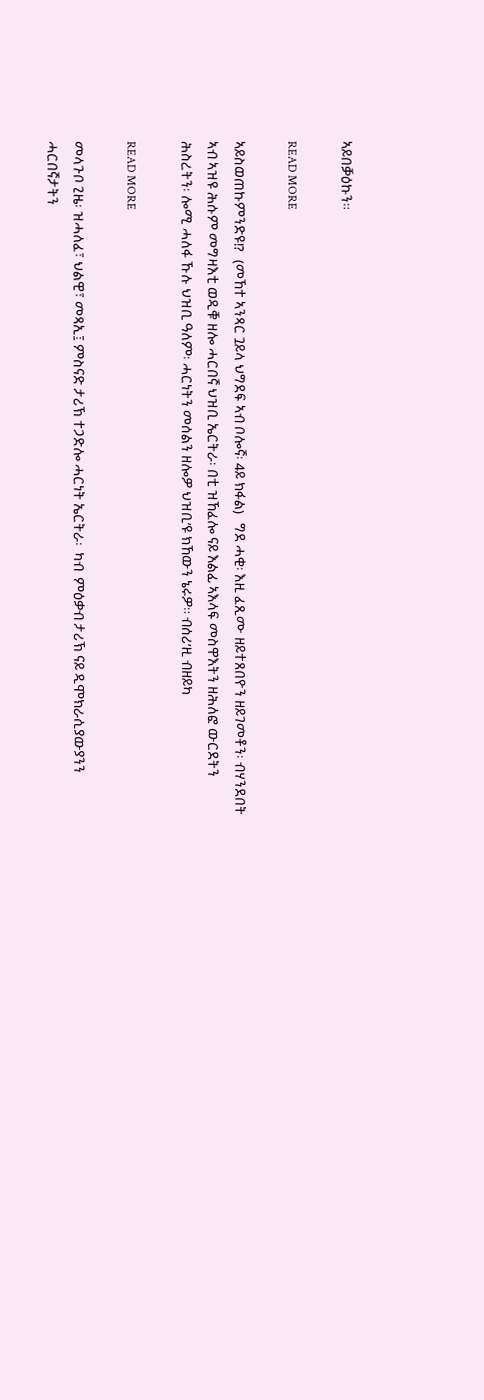ኣይበቓዕኩን።

READ MORE

ኣይስወጠኩምንድዩ!?   (መኸተ ኣንጻር ጓይላ ህግደፍ ኣብ ቦሎኛ፡ 4ይ ክፋል)   ግደ ሓቂ፡ እዚ ፈጺሙ ዘይተጸበዮን ዘይገመቶን፡ ብሃንደበት ኣብ ኣዝዩ ሕሱም መግዛእቲ ወዲቑ ዘሎ ሓርበኛ ህዝቢ ኤርትራ፡ በቲ ዝኸፈሎ ናይ እልፊ ኣእላፍ መስዋእትን ዘሕለፎ ውርደትን ሕስረትን፡ ሎሚ ሓለፋ ኹሉ ህዝቢ ዓለም፡ ሓርነትን መሰልን ዘሎዎ ህዝቢ’ዩ ክኸውን ኔሩዎ። ብሰሪ’ዚ ብዘይካ

READ MORE

መላጉቦ ጊዜ፡ ዝሓለፈ፣ ህልዊ፣ መጻኢ፤ ምስናድ ታሪኽ ተጋድሎ ሓርነት ኤርትራ፡  ካብ  ምዕቃብ ታሪኽ ናይ ዲሞክራሲያውያንን ሓርበኛታትን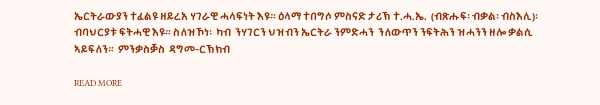ኤርትራውያን ተፈልዩ ዘይረአ ሃገራዊ ሓላፍነት እዩ። ዕላማ ተበግሶ ምስናድ ታሪኽ ተ.ሓ.ኤ.  (ብጽሑፍ፡ ብቃል፡ ብስእሊ)፡ ብባህርያቱ ፍትሓዊ እዩ። ስለዝኾነ፡  ካብ  ንሃገርን ህዝብን ኤርትራ ንምድሓን  ንለውጥን ንፍትሕን ዝሓንን ዘሎ ቃልሲ ኣይፍለን።  ምንቃስቓስ  ዳግመ-ርኽክብ

READ MORE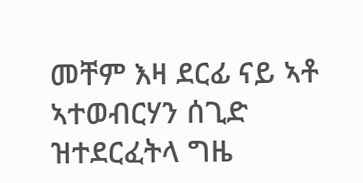መቸም እዛ ደርፊ ናይ ኣቶ ኣተወብርሃን ሰጊድ ዝተደርፈትላ ግዜ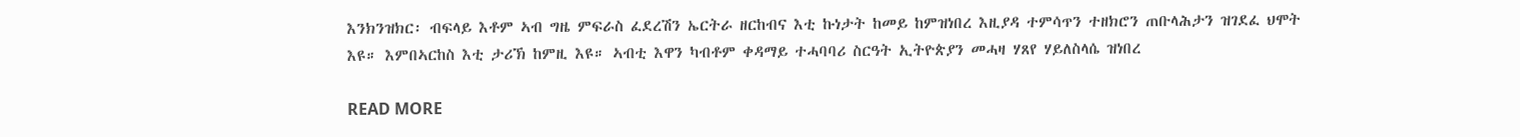እንክንዝክር፡ ብፍላይ እቶም ኣብ ግዜ ምፍራስ ፈደረሽን ኤርትራ ዘርከብና እቲ ኩነታት ከመይ ከምዝነበረ እዚያዳ ተምሳጥን ተዘክሮን ጠቡላሕታን ዝገደፈ ህሞት እዩ። እምበኣርከስ እቲ ታሪኽ ከምዚ እዩ። ኣብቲ እዋን ካብቶም ቀዳማይ ተሓባባሪ ስርዓት ኢትዮጵያን መሓዛ ሃጸየ ሃይለስላሴ ዝነበረ

READ MORE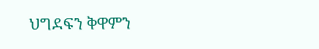ህግደፍን ቅዋምን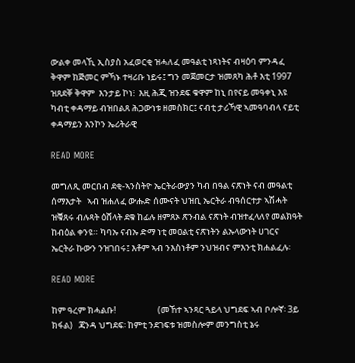ውልቀ መላኺ ኢስያስ አፈወርቂ ዝሓለፈ መዓልቲ ነጻነትና ብዛዕባ ምንዳፈ ቅዋም ክጅመር ምኻኑ ተዛሪቡ ነይሩ፤ ግን መጀመርታ ዝመጸካ ሕቶ እቲ 1997 ዝጸደቐ ቅዋም  እንታይ ኮነ፧  እዚ ሕጂ ዝንደፍ ቁዋም ከኒ በየናይ መዓቀኒ እዩ ካብቲ ቀዳማይ ብዝበልጸ ሕጋውነቱ ዘመስክር፤ ናብቲ ታሪኻዊ ኣመዓባብላ ናይቲ ቀዳማይን እንኮን ኤሪትራዊ

READ MORE

መግለጺ መርበብ ደቂ-ኣንስትዮ ኤርትራውያን ካብ በዓል ናጽነት ናብ መዓልቲ ሰማእታት   ኣብ ዝሐለፈ ውሑድ ሰሙናት ህዝቢ ኤርትራ ብዓሰርተታ ኣሽሓት ዝቑጸሩ ብሉጻት ዕሸላት ደቁ ከፊሉ ዘምጸኦ ጽንብል ናጽነት ብዝተፈላለየ መልክዓት ከብዕል ቀንዩ። ካባኡ ናብኡ ድማ ነቲ መዐልቲ ናጽነትን ልኡላውነት ሀገርና ኤርትራ ኩውን ንዝገበሩ፤ እቶም ኣብ ንእስነቶም ንህዝብና ምእንቲ ክሐልፈሉ፡

READ MORE

ከም ዓረም ክሓልቡ!                     (መኸተ ኣንጻር ጓይላ ህግደፍ ኣብ ቦሎኛ፡ 3ይ ክፋል)   ጃንዳ ህግደፍ፡ ከምቲ ንደገፍቱ ዝመስሎም መንግስቲ ኔሩ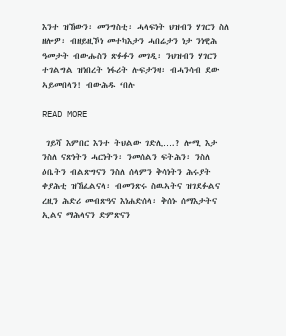እንተ ዝኸውን፡ መንግስቲ፡ ሓላፍነት ህዝብን ሃገርን ስለ ዘሎዎ፡ ብዘይዚኾነ መተካእታን ሓበሬታን ነታ ንነዊሕ ዓመታት ብውሑስን ጽፉፉን መገዲ፡ ንህዝብን ሃገርን ተገልግል ዝነበረት ነፋሪት ሉፍታንዛ፡ ብሓንሳብ ደው ኣይመበላን! ብውሕዱ ‘በሉ

READ MORE

 ገይሻ እምበር እንተ ትህልው ገድሊ….? ሎሚ እታ ንስለ ናጽነትን ሓርነትን፡ ንመሰልን ፍትሕን፡ ንስለ ዕቤትን ብልጽግናን ንስለ ሰላምን ቅሳነትን ሕሩያት ቀያሕቲ ዝኸፈልናላ፡ ብመንጽሩ ስዉኣትና ዝገደፉልና ረዚን ሕድሪ መብጽዓና እነሐድሰላ፡ ቅሰኑ ሰማእታትና ኢልና ማሕላናን ድምጽናን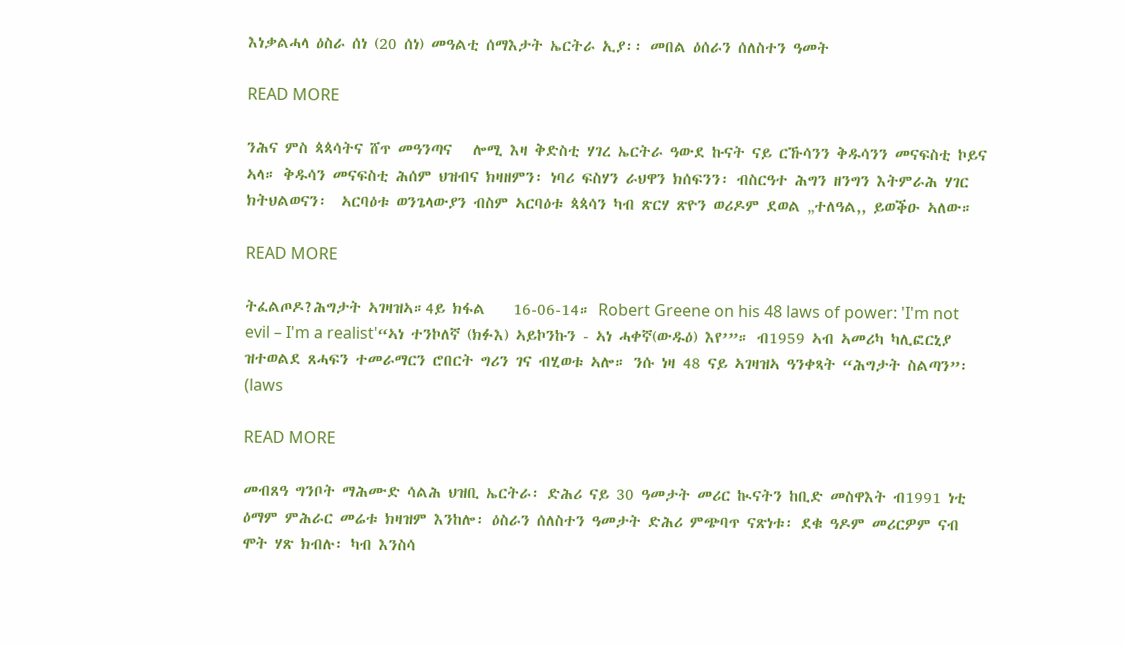እነቃልሓላ ዕስራ ሰነ (20 ሰነ) መዓልቲ ሰማእታት ኤርትራ ኢያ፡፡ መበል ዕሰራን ሰለስተን ዓመት

READ MORE

ንሕና ምስ ጳጳሳትና ሸጥ መዓንጣና   ሎሚ እዛ ቅድስቲ ሃገረ ኤርትራ ዓውደ ኩናት ናይ ርኹሳንን ቅዱሳንን መናፍስቲ ኮይና ኣላ። ቅዱሳን መናፍስቲ ሕሰም ህዝብና ክዛዘምን፡ ነባሪ ፍስሃን ራህዋን ክሰፍንን፡ ብስርዓተ ሕግን ዘንግን እትምራሕ ሃገር ክትህልወናን፡  ኣርባዕቱ ወንጌላውያን ብስም ኣርባዕቱ ጳጳሳን ካብ ጽርሃ ጽዮን ወሪዶም ደወል „ተለዓል,, ይወቕዑ ኣለው።

READ MORE

ትፈልጦዶ?ሕግታት ኣገዛዝኣ።4ይ ክፋል    16-06-14። Robert Greene on his 48 laws of power: 'I'm not evil – I'm a realist'“ኣነ ተንኮለኛ (ክፉእ) ኣይኮንኩን - ኣነ ሓቀኛ(ውዱዕ) እየ’”። ብ1959 ኣብ ኣመሪካ ካሊፎርኒያ ዝተወልደ ጸሓፍን ተመራማርን ሮበርት ግሪን ገና ብሂወቱ ኣሎ። ንሱ ነዛ 48 ናይ ኣገዛዝኣ ዓንቀጻት “ሕግታት ስልጣን”፡ (laws

READ MORE

መብጸዓ ግንቦት ማሕሙድ ሳልሕ ህዝቢ ኤርትራ፡ ድሕሪ ናይ 30 ዓመታት መሪር ኲናትን ከቢድ መስዋእት ብ1991 ነቲ ዕማም ምሕራር መሬቱ ክዛዝም እንከሎ፡ ዕስራን ሰለስተን ዓመታት ድሕሪ ምጭባጥ ናጽነቱ፡ ደቁ ዓዶም መሪርዎም ናብ ሞት ሃጽ ክብሉ፡ ካብ እንስሳ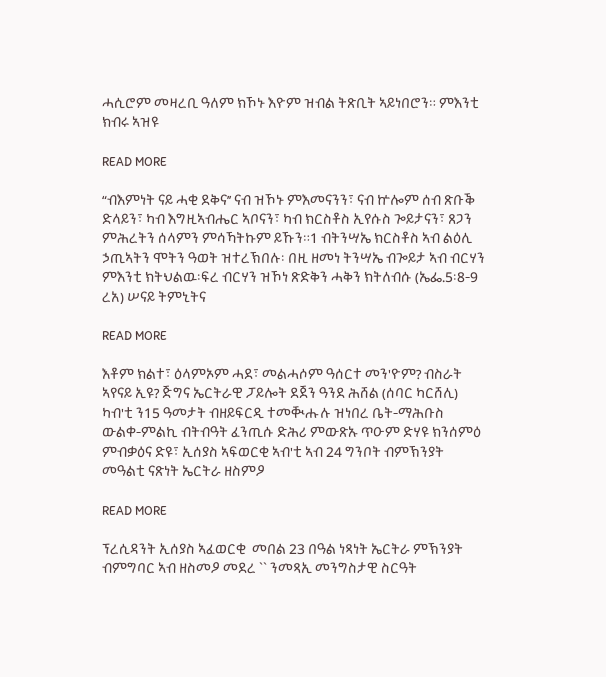ሓሲሮም መዛረቢ ዓለም ክኾኑ እዮም ዝብል ትጽቢት ኣይነበሮን። ምእንቲ ክብሩ ኣዝዩ

READ MORE

“ብእምነት ናይ ሓቂ ደቅና’’ ናብ ዝኾኑ ምእመናንን፣ ናብ ኵሎም ሰብ ጽቡቕ ድላይን፣ ካብ እግዚኣብሔር ኣቦናን፣ ካብ ክርስቶስ ኢየሱስ ጐይታናን፣ ጸጋን ምሕረትን ሰላምን ምሳኻትኩም ይኹን።1 ብትንሣኤ ክርስቶስ ኣብ ልዕሊ ኃጢኣትን ሞትን ዓወት ዝተረኽበሉ፡ በዚ ዘመነ ትንሣኤ ብጐይታ ኣብ ብርሃን ምእንቲ ክትህልዉ፡ፍረ ብርሃን ዝኾነ ጽድቅን ሓቅን ክትለብሱ (ኤፌ.5፡8-9 ረአ) ሠናይ ትምኒትና

READ MORE

እቶም ክልተ፣ ዕላምኦም ሓደ፣ መልሓሶም ዓሰርተ መን'ዮም? ብስራት ኣየናይ ኢዩ? ጅግና ኤርትራዊ ፓይሎት ደጀን ዓንደ ሕሸል (ሰባር ካርሸሊ) ካብ'ቲ ን15 ዓመታት ብዘይፍርዲ ተመቚሑሉ ዝነበረ ቤት-ማሕቡስ ውልቀ-ምልኪ ብትብዓት ፈንጢሱ ድሕሪ ምውጽኡ ጥዑም ድሃዩ ክንሰምዕ ምብቃዕና ድዩ፣ ኢሰያስ ኣፍወርቂ ኣብ'ቲ ኣብ 24 ግንቦት ብምኽንያት መዓልቲ ናጽነት ኤርትራ ዘስምዖ

READ MORE

ፕረሲዳንት ኢሰያስ ኣፈወርቂ  መበል 23 በዓል ነጻነት ኤርትራ ምኽንያት ብምግባር ኣብ ዘስመዖ መደረ `` ንመጻኢ መንግስታዊ ስርዓት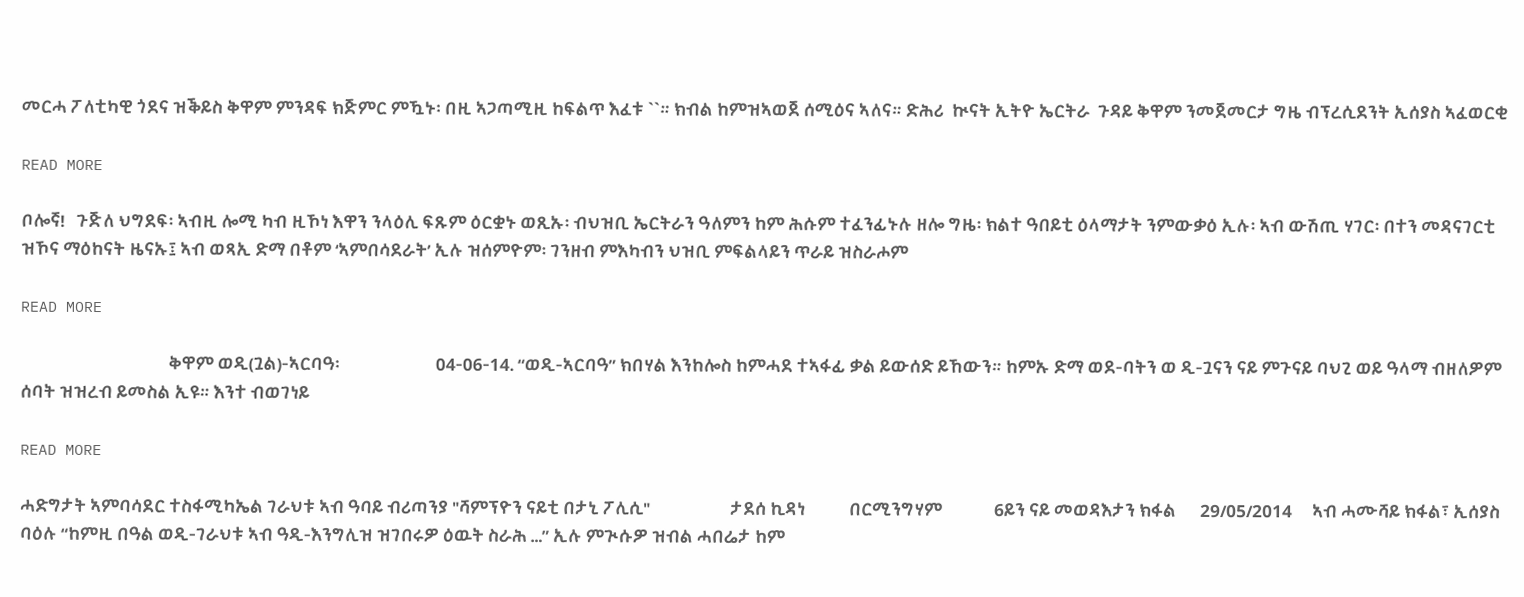መርሓ ፖለቲካዊ ጎደና ዝቕይስ ቅዋም ምንዳፍ ክጅምር ምዃኑ፡ በዚ ኣጋጣሚዚ ከፍልጥ እፈቱ ``። ክብል ከምዝኣወጀ ሰሚዕና ኣለና። ድሕሪ  ኲናት ኢትዮ ኤርትራ  ጉዳይ ቅዋም ንመጀመርታ ግዜ ብፕረሲደንት ኢሰያስ ኣፈወርቂ

READ MORE

ቦሎኛ!   ጉጅለ ህግደፍ፡ ኣብዚ ሎሚ ካብ ዚኾነ እዋን ንላዕሊ ፍጹም ዕርቋኑ ወጺኡ፡ ብህዝቢ ኤርትራን ዓለምን ከም ሕሱም ተፈንፊኑሉ ዘሎ ግዜ፡ ክልተ ዓበይቲ ዕላማታት ንምውቃዕ ኢሉ፡ ኣብ ውሽጢ ሃገር፡ በተን መዳናገርቲ ዝኾና ማዕከናት ዜናኡ፤ ኣብ ወጻኢ ድማ በቶም ‘ኣምበሳደራት’ ኢሉ ዝሰምዮም፡ ገንዘብ ምእካብን ህዝቢ ምፍልላይን ጥራይ ዝስራሖም

READ MORE

                                     ቅዋም ወዲ(ጓል)-ኣርባዓ፡                        04-06-14. “ወዲ-ኣርባዓ” ክበሃል እንከሎስ ከምሓደ ተኣፋፊ ቃል ይውሰድ ይኸውን። ከምኡ ድማ ወደ-ባትን ወ ዲ-ጓናን ናይ ምጉናይ ባህጊ ወይ ዓላማ ብዘለዎም ሰባት ዝዝረብ ይመስል ኢዩ። እንተ ብወገነይ

READ MORE

ሓድግታት ኣምባሳደር ተስፋሚካኤል ገራህቱ ኣብ ዓባይ ብሪጣንያ "ሻምፕዮን ናይቲ በታኒ ፖሊሲ"                    ታደሰ ኪዳነ           በርሚንግሃም             6ይን ናይ መወዳእታን ክፋል      29/05/2014     ኣብ ሓሙሻይ ክፋል፣ ኢሰያስ ባዕሉ “ከምዚ በዓል ወዲ-ገራህቱ ኣብ ዓዲ-እንግሊዝ ዝገበሩዎ ዕዉት ስራሕ …” ኢሉ ምጒሱዎ ዝብል ሓበሬታ ከም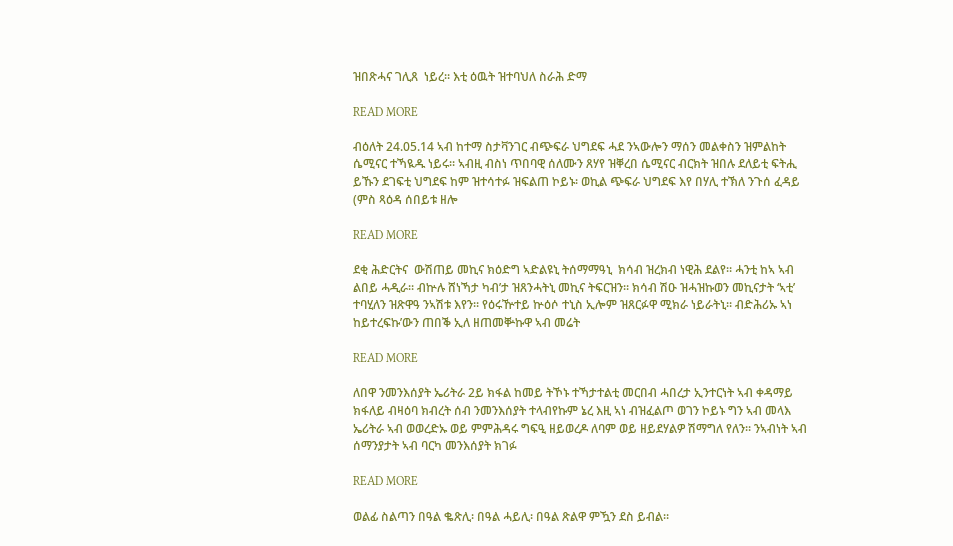ዝበጽሓና ገሊጸ  ነይረ። እቲ ዕዉት ዝተባህለ ስራሕ ድማ

READ MORE

ብዕለት 24.05.14 ኣብ ከተማ ስታቫንገር ብጭፍራ ህግደፍ ሓደ ንኣውሎን ማሰን መልቀስን ዝምልከት ሴሚናር ተኻዪዱ ነይሩ። ኣብዚ ብስነ ጥበባዊ ሰለሙን ጸሃየ ዝቐረበ ሴሚናር ብርክት ዝበሉ ደለይቲ ፍትሒ ይኹን ደገፍቲ ህግደፍ ከም ዝተሳተፉ ዝፍልጠ ኮይኑ፡ ወኪል ጭፍራ ህግደፍ እየ በሃሊ ተኽለ ንጉሰ ፈዳይ (ምስ ጻዕዳ ሰበይቱ ዘሎ

READ MORE

ደቂ ሕድርትና  ውሽጠይ መኪና ክዕድግ ኣድልዩኒ ትሰማማዓኒ  ክሳብ ዝረክብ ነዊሕ ደልየ። ሓንቲ ከኣ ኣብ ልበይ ሓዲራ። ብኵሉ ሸነኻታ ካብ’ታ ዝጸንሓትኒ መኪና ትፍርዝን። ክሳብ ሽዑ ዝሓዝኩወን መኪናታት ‘ኣቲ’ ተባሂለን ዝጽዋዓ ንኣሽቱ እየን። የዕሩዅተይ ኵዕሶ ተኒስ ኢሎም ዝጸርፉዋ ሚክራ ነይራትኒ። ብድሕሪኡ ኣነ ከይተረፍኩ’ውን ጠበቕ ኢለ ዘጠመቝኩዋ ኣብ መሬት

READ MORE

ለበዋ ንመንእሰያት ኤሪትራ 2ይ ክፋል ከመይ ትኾኑ ተኻታተልቲ መርበብ ሓበረታ ኢንተርነት ኣብ ቀዳማይ ክፋለይ ብዛዕባ ክብረት ሰብ ንመንእሰያት ተላብየኩም ኔረ እዚ ኣነ ብዝፈልጦ ወገን ኮይኑ ግን ኣብ መላእ ኤሪትራ ኣብ ወወረድኡ ወይ ምምሕዳሩ ግፍዒ ዘይወረዶ ለባም ወይ ዘይደሃልዎ ሽማግለ የለን። ንኣብነት ኣብ ሰማንያታት ኣብ ባርካ መንእሰያት ክገፉ

READ MORE

ወልፊ ስልጣን በዓል ቈጽሊ፡ በዓል ሓይሊ፡ በዓል ጽልዋ ምዃን ደስ ይብል።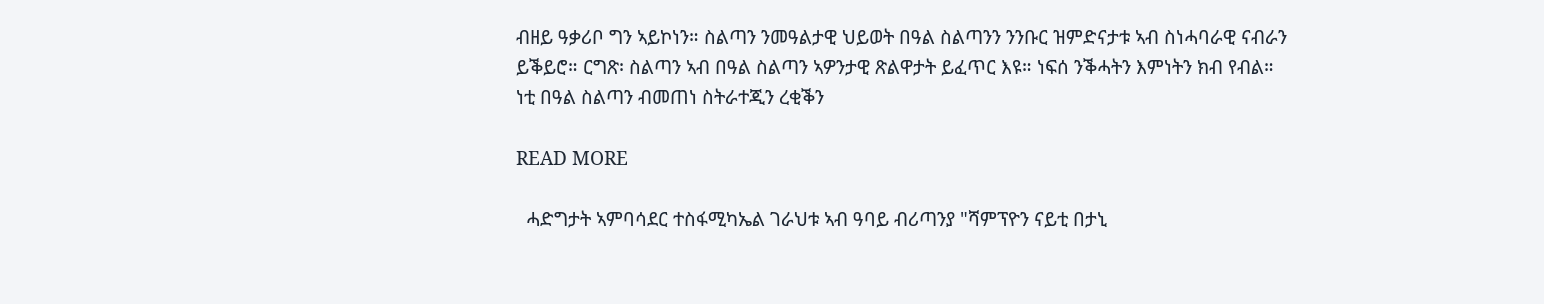ብዘይ ዓቃሪቦ ግን ኣይኮነን። ስልጣን ንመዓልታዊ ህይወት በዓል ስልጣንን ንንቡር ዝምድናታቱ ኣብ ስነሓባራዊ ናብራን ይቕይሮ። ርግጽ፡ ስልጣን ኣብ በዓል ስልጣን ኣዎንታዊ ጽልዋታት ይፈጥር እዩ። ነፍሰ ንቕሓትን እምነትን ክብ የብል። ነቲ በዓል ስልጣን ብመጠነ ስትራተጂን ረቂቕን

READ MORE

  ሓድግታት ኣምባሳደር ተስፋሚካኤል ገራህቱ ኣብ ዓባይ ብሪጣንያ "ሻምፕዮን ናይቲ በታኒ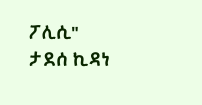ፖሊሲ"                    ታደሰ ኪዳነ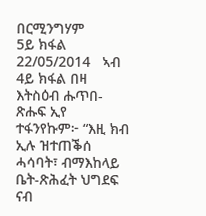በርሚንግሃም                     5ይ ክፋል           22/05/2014   ኣብ 4ይ ክፋል በዛ እትስዕብ ሑጥበ-ጽሑፍ ኢየ ተፋንየኩም፦ “እዚ ክብ ኢሉ ዝተጠቕሰ ሓሳባት፣ ብማእከላይ ቤት-ጽሕፈት ህግደፍ ናብ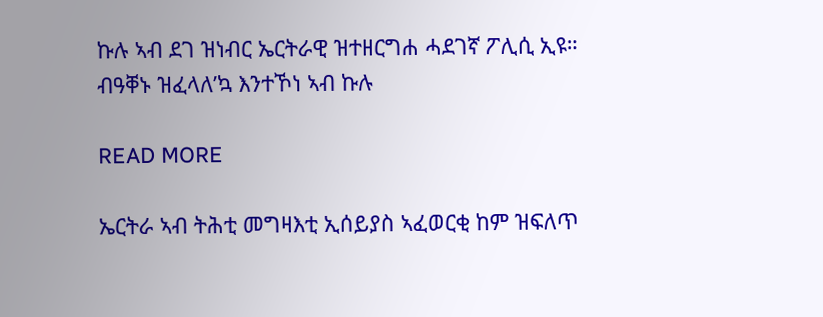ኩሉ ኣብ ደገ ዝነብር ኤርትራዊ ዝተዘርግሐ ሓደገኛ ፖሊሲ ኢዩ። ብዓቐኑ ዝፈላለ’ኳ እንተኾነ ኣብ ኩሉ

READ MORE

ኤርትራ ኣብ ትሕቲ መግዛእቲ ኢሰይያስ ኣፈወርቂ ከም ዝፍለጥ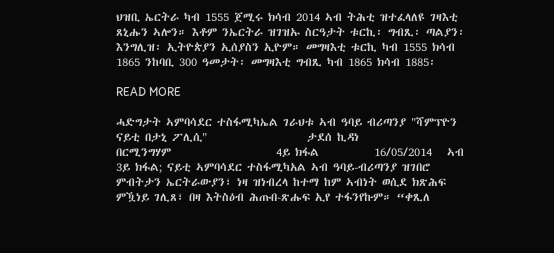ህዝቢ ኤርትራ ካብ 1555 ጀሚሩ ክሳብ 2014 ኣብ ትሕቲ ዝተፈላለዩ ገዛእቲ ጸኒሑን ኣሎን። እቶም ንኤርትራ ዝገዝኡ ስርዓታት ቱርኪ፡ ግብጺ፡ ጣልያን፡እንግሊዝ፡ ኢትዮጵያን ኢሰያስን ኢዮም። መግዛእቲ ቱርኪ ካብ 1555 ክሳብ 1865 ንከባቢ 300 ዓመታት፡ መግዛእቲ ግብጺ ካብ 1865 ክሳብ 1885፡

READ MORE

ሓድግታት ኣምባሳደር ተስፋሚካኤል ገራህቱ ኣብ ዓባይ ብሪጣንያ "ሻምፕዮን ናይቲ በታኒ ፖሊሲ"                    ታደሰ ኪዳነ           በርሚንግሃም                     4ይ ክፋል           16/05/2014   ኣብ 3ይ ክፋል; ናይቲ ኣምባሳደር ተስፋሚካአል ኣብ ዓባይ-ብሪጣንያ ዝገበሮ ምብትታን ኤርትራውያን፣ ነዛ ዝነብረላ ከተማ ከም ኣብነት ወሲደ ክጽሕፍ ምዃነይ ገሊጸ፣ በዛ እትስዕብ ሕጡበ-ጽሑፍ ኢየ ተፋንየኩም። “ቀጺለ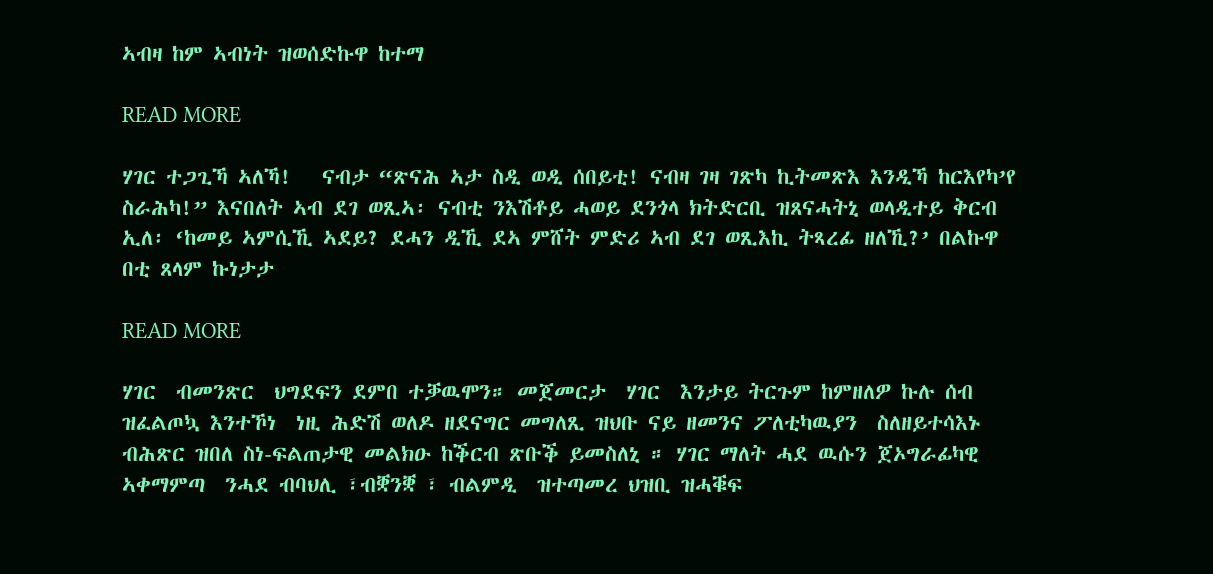ኣብዛ ከም ኣብነት ዝወሰድኩዋ ከተማ

READ MORE

ሃገር ተጋጊኻ ኣለኻ!   ናብታ “ጽናሕ ኣታ ስዲ ወዲ ሰበይቲ! ናብዛ ገዛ ገጽካ ኪትመጽእ እንዲኻ ከርእየካ’የ ስራሕካ!” እናበለት ኣብ ደገ ወጺኣ፡ ናብቲ ንእሽቶይ ሓወይ ደንጎላ ክትድርቢ ዝጸናሓትኒ ወላዲተይ ቅርብ ኢለ፡ ‘ከመይ ኣምሲኺ ኣደይ? ደሓን ዲኺ ደኣ ምሸት ምድሪ ኣብ ደገ ወጺእኪ ትጻረፊ ዘለኺ?’ በልኩዋ በቲ ጸላም ኩነታታ

READ MORE

ሃገር  ብመንጽር  ህግደፍን ደምበ ተቓዉሞን። መጀመርታ  ሃገር  እንታይ ትርጉም ከምዘለዎ ኩሉ ሰብ ዝፈልጦኳ እንተኾነ  ነዚ ሕድሽ ወለዶ ዘደናግር መግለጺ ዝህቡ ናይ ዘመንና ፖለቲካዉያን  ስለዘይተሳእኑ  ብሕጽር ዝበለ ስነ-ፍልጠታዊ መልክዑ ከቕርብ ጽቡቕ ይመስለኒ ። ሃገር ማለት ሓደ ዉሱን ጀኦግራፊካዊ  ኣቀማምጣ  ንሓደ ብባህሊ ፣ብቛንቛ ፣ ብልምዲ  ዝተጣመረ ህዝቢ ዝሓቑፍ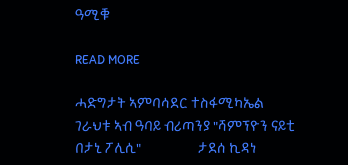ዓሚቑ

READ MORE

ሓድግታት ኣምባሳደር ተስፋሚካኤል ገራህቱ ኣብ ዓባይ ብሪጣንያ "ሻምፕዮን ናይቲ በታኒ ፖሊሲ"                   ታደሰ ኪዳነ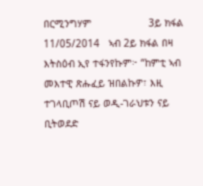በርሚንግሃም                   3ይ ክፋል      11/05/2014   ኣብ 2ይ ክፋል በዛ እትስዕብ ኢየ ተፋንየኩም፦ “ከምቲ ኣብ መእተዊ ጽሑፈይ ዝበልኩዎ፣ እዚ ተገላቢጦሽ ናይ ወዲ-ገራህቱን ናይ ቢትወደድ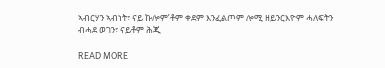ኣብርሃን ኣብነት፣ ናይ ኩሎም’ቶም ቀደም እንፈልጦም ሎሚ ዘይንርእዮም ሓለፍትን ብሓደ ወገን፣ ናይቶም ሕጂ

READ MORE